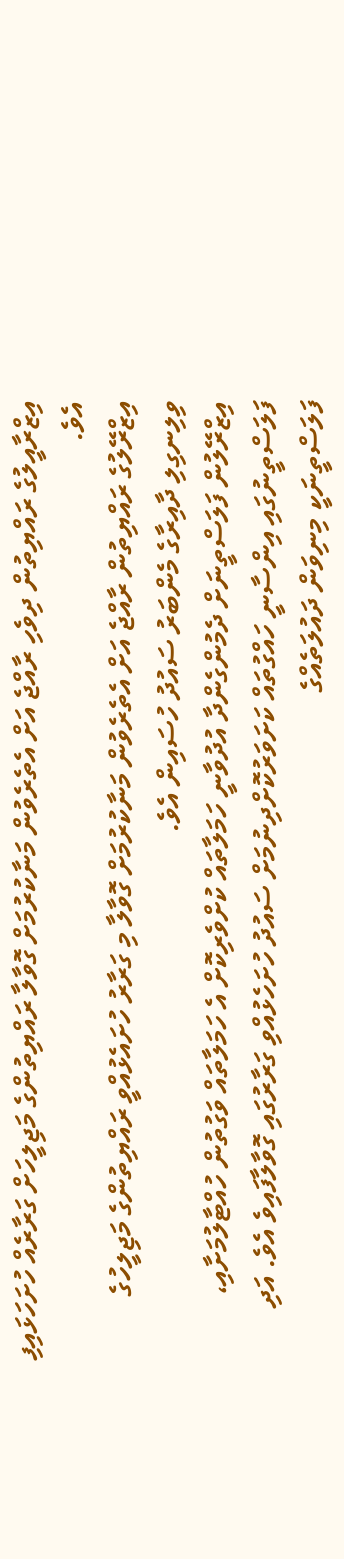އިޒްރާއީލުގެ ރައްޔިތުން ދިވެހި ރާއްޖެ އަށް އެތެރެވުން މަނާކުރުމަށް ގޮވާލާ ރައްޔިތުންގެ މަޖިލީހަށް ގަރާރެއް ހުށަހަޅައިފި އެވެ.
އިޒްރޭލުގެ ރައްޔިތުން ރާއްޖެ އަށް އެތެރެވުން މަނާކުރުމަށް ގޮވާލާ މި ގަރާރު ހުށައެޅުއްވީ ރައްޔިތުންގެ މަޖިލީހުގެ ވިލިނގިލި ދާއިރާގެ މެންބަރު ސައުދު ހުސައިން އެވެ.
އިޒްރޭލުން ފަލަސްތީނަށް ދެމުންގެންދާ އުދުވާނީ ހަމަލާތައް ކުށްވެރިކޮށް އެ ހަމަލާތައް ވަގުތުން ހުއްޓާލުމަށާއި، ފަލަސްތީނުގައި އިންސާނީ ހައްގުތައް ކަށަވަރުކޮށްދިނުމަށް ސައުދު ހުށަހެޅުއްވި ގަރާރުގައި ގޮވާލާފައިވެ އެވެ. އަދި ފަލަސްތީނަކީ މިނިވަން ދައުލަތެއްގެ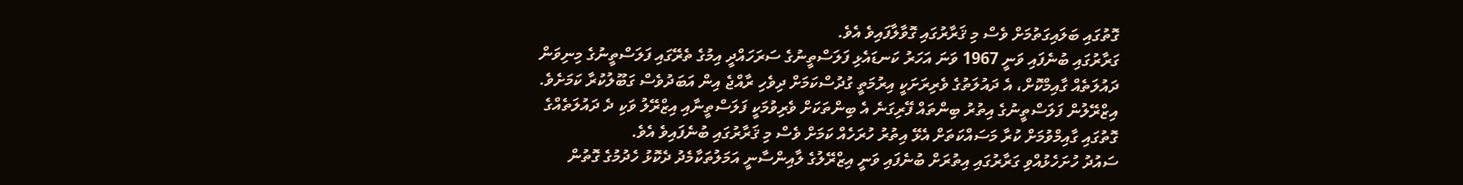ގޮތުގައި ބަލައިގަތުމަށް ވެސް މި ޤަރާރުގައި ގޮވާލާފައިވެ އެވެ.
ގަރާރުގައި ބުނެފައި ވަނީ 1967 ވަނަ އަހަރު ކަނޑައެޅި ފަލަސްތީނުގެ ސަރަހައްދީ އިމުގެ ތެރޭގައި ފަލަސްތީނުގެ މިނިވަން ދައުލަތެއް ގާއިމްކޮށް، އެ ދައުލަތުގެ ވެރިރަށަކީ އިރުމަތީ ގުދުސްކަމަށް ދިވެހި ރާއްޖެ އިން އަބަދުވެސް ގަބޫލުކުރާ ކަމަށެވެ. އިޒްރޭލުން ފަލަސްތީނުގެ އިތުރު ބިންތައް ފޭރިގަނެ އެ ބިންތަކަށް ވެރިވުމަކީ ފަލަސްތީނާއި އިޒްރޭލު ވަކި ދެ ދައުލަތެއްގެ ގޮތުގައި ގާއިމްވުމަށް ކުރާ މަސައްކަތަށް އެޅޭ އިތުރު ހުރަހެއް ކަމަށް ވެސް މި ޤަރާރުގައި ބުނެފައިވެ އެވެ.
ސައުދު ހުށަހެޅުއްވި ގަރާރުގައި އިތުރަށް ބުނެފައި ވަނީ އިޒްރޭލުގެ ލާއިންސާނީ އަމަލުތަކާމެދު ދެކޮޅު ހެދުމުގެ ގޮތުން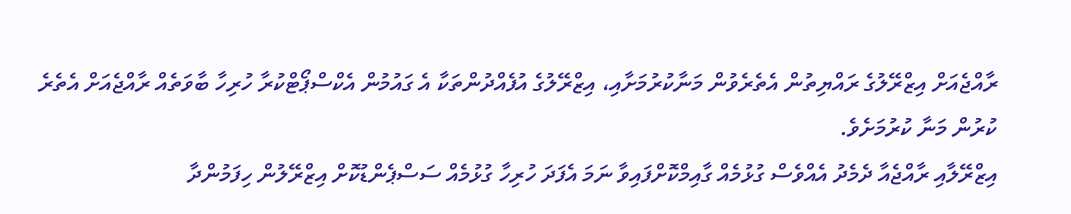ރާއްޖެއަށް އިޒްރޭލުގެ ރައްޔިތުން އެތެރެވުން މަނާކުރުމަށާއި، އިޒްރޭލުގެ އުފެއްދުންތަކާ އެ ގައުމުން އެކްސްޕޯޓްކުރާ ހުރިހާ ބާވަތެއް ރާއްޖެއަށް އެތެރެ ކުރުން މަނާ ކުރުމަށެވެ.
އިޒްރޭލާއި ރާއްޖެއާ ދެމެދު އެއްވެސް ގުޅުމެއް ގާއިމްކޮށްފައިވާ ނަމަ އެފަދަ ހުރިހާ ގުޅުމެއް ސަސްޕެންޑުކޮށް އިޒްރޭލުން ހިފަމުންދާ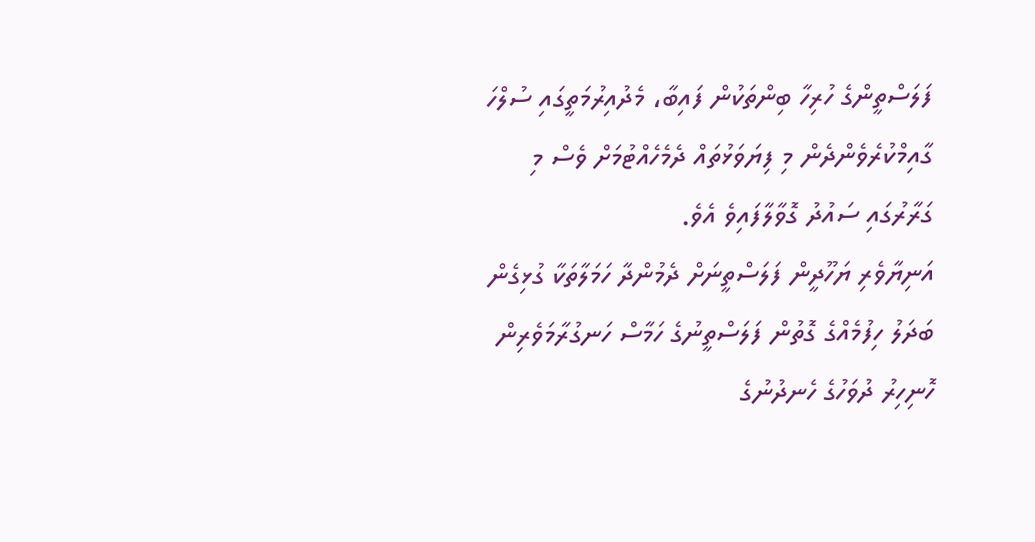ފަލަސްތީންގެ ހުރިހާ ބިންތަކުން ފައިބާ، މެދުއިރުމަތީގައި ސުލްހަ ގާއިމްކުރެވެންދެން މި ފިޔަވަޅުތައް ދެމެހެއްޓުމަށް ވެސް މި ގަރާރުގައި ސައުދު ގޮވާލާފައިވެ އެވެ.
އަނިޔާވެރި ޔަހޫދީން ފަލަސްތީނަށް ދެމުންދާ ހަމަލާތަކާ ގުޅިގެން ބަދަލު ހިފުމެއްގެ ގޮތުން ފަލަސްތީނުގެ ހަމާސް ހަނގުރާމަވެރިން ހޮނިހިރު ދުވަހުގެ ހެނދުނުގެ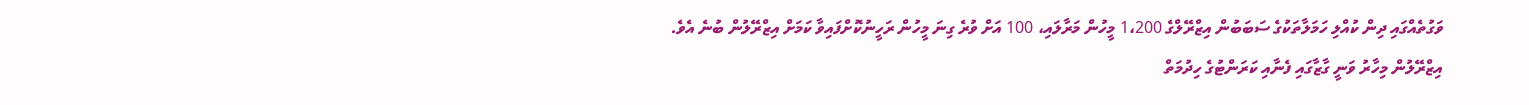ވަގުތެއްގައި ދިން ކުއްލި ހަމަލާތަކުގެ ސަބަބުން އިޒްރޭލްގެ 1،200 މީހުން މަރާލައި، 100 އަށް ވުރެ ގިނަ މީހުން ރަހީނުކޮށްފައިވާ ކަމަށް އިޒްރޭލުން ބުނެ އެވެ.
އިޒްރޭލުން މިހާރު ވަނީ ގާޒާގައި ފެނާއި ކަރަންޓުގެ ހިދުމަތް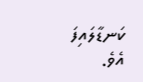ކަނޑާލައިފަ އެވެ.